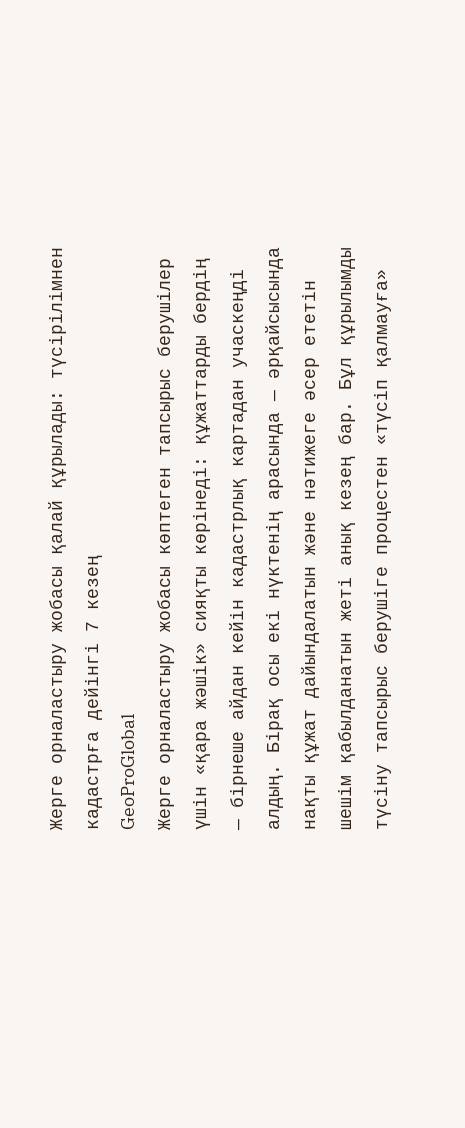Жерге орналастыру жобасы қалай құрылады: түсірілімнен кадастрға дейінгі 7 кезең
GeoProGlobal
Жерге орналастыру жобасы көптеген тапсырыс берушілер үшін «қара жәшік» сияқты көрінеді: құжаттарды бердің — бірнеше айдан кейін кадастрлық картадан учаскеңді алдың. Бірақ осы екі нүктенің арасында — әрқайсысында нақты құжат дайындалатын және нәтижеге әсер ететін шешім қабылданатын жеті анық кезең бар. Бұл құрылымды түсіну тапсырыс берушіге процестен «түсіп қалмауға»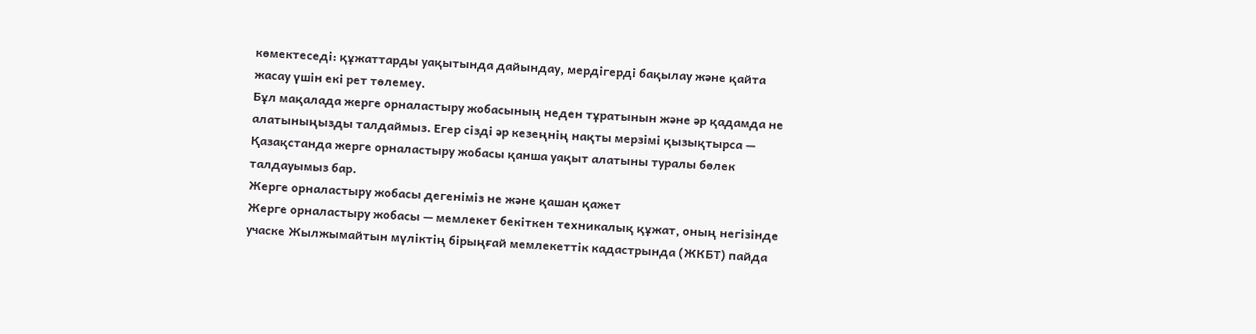көмектеседі: құжаттарды уақытында дайындау, мердігерді бақылау және қайта жасау үшін екі рет төлемеу.
Бұл мақалада жерге орналастыру жобасының неден тұратынын және әр қадамда не алатыныңызды талдаймыз. Егер сізді әр кезеңнің нақты мерзімі қызықтырса — Қазақстанда жерге орналастыру жобасы қанша уақыт алатыны туралы бөлек талдауымыз бар.
Жерге орналастыру жобасы дегеніміз не және қашан қажет
Жерге орналастыру жобасы — мемлекет бекіткен техникалық құжат, оның негізінде учаске Жылжымайтын мүліктің бірыңғай мемлекеттік кадастрында (ЖКБТ) пайда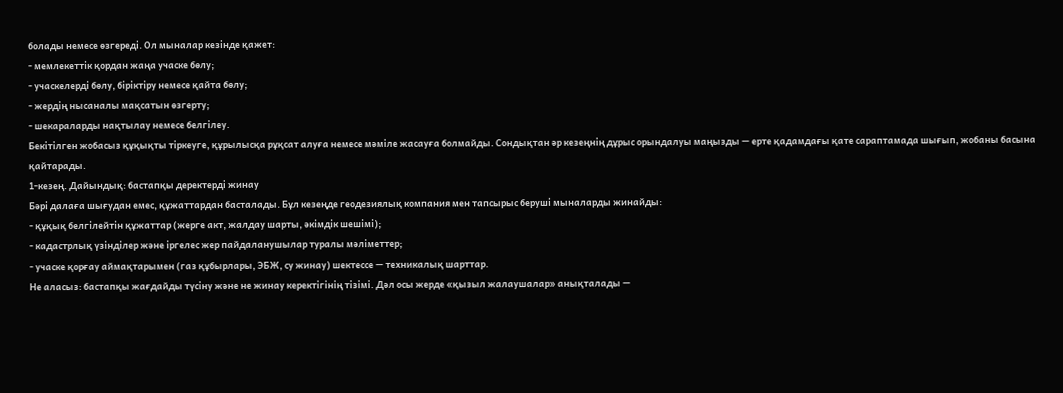болады немесе өзгереді. Ол мыналар кезінде қажет:
- мемлекеттік қордан жаңа учаске бөлу;
- учаскелерді бөлу, біріктіру немесе қайта бөлу;
- жердің нысаналы мақсатын өзгерту;
- шекараларды нақтылау немесе белгілеу.
Бекітілген жобасыз құқықты тіркеуге, құрылысқа рұқсат алуға немесе мәміле жасауға болмайды. Сондықтан әр кезеңнің дұрыс орындалуы маңызды — ерте қадамдағы қате сараптамада шығып, жобаны басына қайтарады.
1-кезең. Дайындық: бастапқы деректерді жинау
Бәрі далаға шығудан емес, құжаттардан басталады. Бұл кезеңде геодезиялық компания мен тапсырыс беруші мыналарды жинайды:
- құқық белгілейтін құжаттар (жерге акт, жалдау шарты, әкімдік шешімі);
- кадастрлық үзінділер және іргелес жер пайдаланушылар туралы мәліметтер;
- учаске қорғау аймақтарымен (газ құбырлары, ЭБЖ, су жинау) шектессе — техникалық шарттар.
Не аласыз: бастапқы жағдайды түсіну және не жинау керектігінің тізімі. Дәл осы жерде «қызыл жалаушалар» анықталады —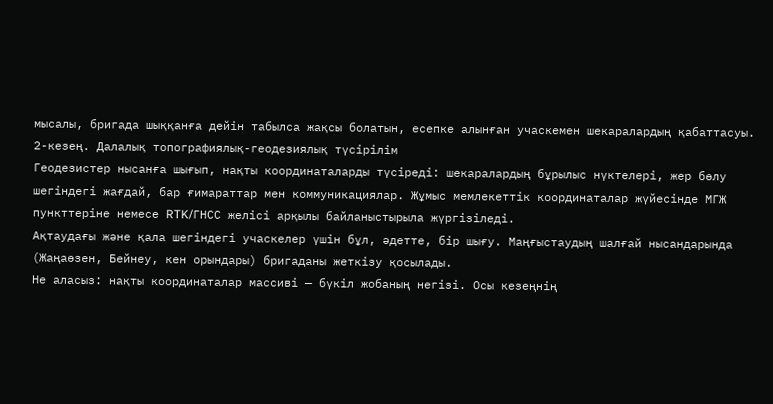мысалы, бригада шыққанға дейін табылса жақсы болатын, есепке алынған учаскемен шекаралардың қабаттасуы.
2-кезең. Далалық топографиялық-геодезиялық түсірілім
Геодезистер нысанға шығып, нақты координаталарды түсіреді: шекаралардың бұрылыс нүктелері, жер бөлу шегіндегі жағдай, бар ғимараттар мен коммуникациялар. Жұмыс мемлекеттік координаталар жүйесінде МГЖ пункттеріне немесе RTK/ГНСС желісі арқылы байланыстырыла жүргізіледі.
Ақтаудағы және қала шегіндегі учаскелер үшін бұл, әдетте, бір шығу. Маңғыстаудың шалғай нысандарында (Жаңаөзен, Бейнеу, кен орындары) бригаданы жеткізу қосылады.
Не аласыз: нақты координаталар массиві — бүкіл жобаның негізі. Осы кезеңнің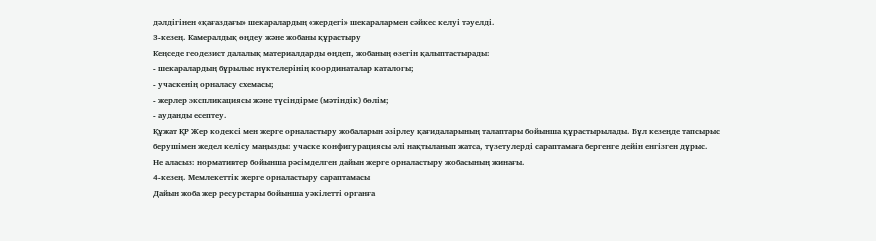дәлдігінен «қағаздағы» шекаралардың «жердегі» шекаралармен сәйкес келуі тәуелді.
3-кезең. Камералдық өңдеу және жобаны құрастыру
Кеңседе геодезист далалық материалдарды өңдеп, жобаның өзегін қалыптастырады:
- шекаралардың бұрылыс нүктелерінің координаталар каталогы;
- учаскенің орналасу схемасы;
- жерлер экспликациясы және түсіндірме (мәтіндік) бөлім;
- ауданды есептеу.
Құжат ҚР Жер кодексі мен жерге орналастыру жобаларын әзірлеу қағидаларының талаптары бойынша құрастырылады. Бұл кезеңде тапсырыс берушімен жедел келісу маңызды: учаске конфигурациясы әлі нақтыланып жатса, түзетулерді сараптамаға бергенге дейін енгізген дұрыс.
Не аласыз: нормативтер бойынша рәсімделген дайын жерге орналастыру жобасының жинағы.
4-кезең. Мемлекеттік жерге орналастыру сараптамасы
Дайын жоба жер ресурстары бойынша уәкілетті органға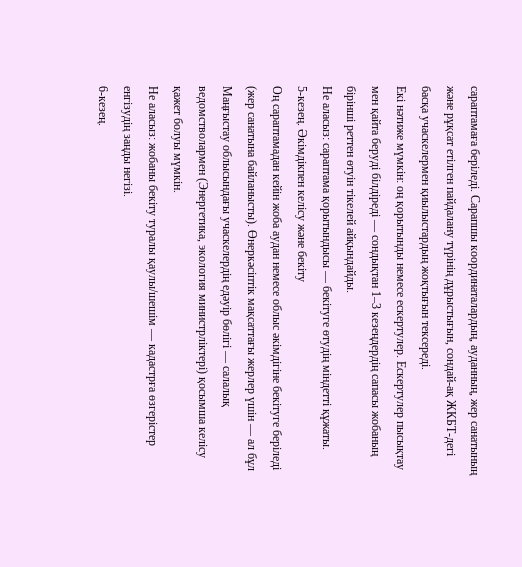сараптамаға беріледі. Сарапшы координаталардың, ауданның, жер санатының және рұқсат етілген пайдалану түрінің дұрыстығын, сондай-ақ ЖКБТ-дегі басқа учаскелермен қиылыстардың жоқтығын тексереді.
Екі нәтиже мүмкін: оң қорытынды немесе ескертулер. Ескертулер пысықтау мен қайта беруді білдіреді — сондықтан 1–3 кезеңдердің сапасы жобаның бірінші реттен өтуін тікелей айқындайды.
Не аласыз: сараптама қорытындысы — бекітуге өтудің міндетті құжаты.
5-кезең. Әкімдікпен келісу және бекіту
Оң сараптамадан кейін жоба аудан немесе облыс әкімдігіне бекітуге беріледі (жер санатына байланысты). Өнеркәсіптік мақсаттағы жерлер үшін — ал бұл Маңғыстау облысындағы учаскелердің едәуір бөлігі — салалық ведомстволармен (Энергетика, экология министрліктері) қосымша келісу қажет болуы мүмкін.
Не аласыз: жобаны бекіту туралы қаулы/шешім — кадастрға өзгерістер енгізудің заңды негізі.
6-кезең.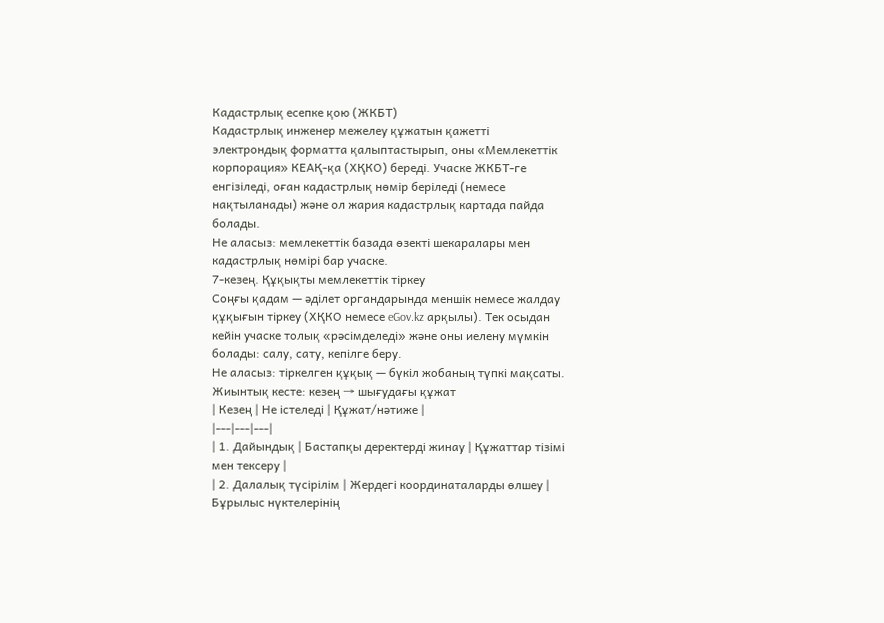Кадастрлық есепке қою (ЖКБТ)
Кадастрлық инженер межелеу құжатын қажетті электрондық форматта қалыптастырып, оны «Мемлекеттік корпорация» КЕАҚ-қа (ХҚКО) береді. Учаске ЖКБТ-ге енгізіледі, оған кадастрлық нөмір беріледі (немесе нақтыланады) және ол жария кадастрлық картада пайда болады.
Не аласыз: мемлекеттік базада өзекті шекаралары мен кадастрлық нөмірі бар учаске.
7-кезең. Құқықты мемлекеттік тіркеу
Соңғы қадам — әділет органдарында меншік немесе жалдау құқығын тіркеу (ХҚКО немесе eGov.kz арқылы). Тек осыдан кейін учаске толық «рәсімделеді» және оны иелену мүмкін болады: салу, сату, кепілге беру.
Не аласыз: тіркелген құқық — бүкіл жобаның түпкі мақсаты.
Жиынтық кесте: кезең → шығудағы құжат
| Кезең | Не істеледі | Құжат/нәтиже |
|---|---|---|
| 1. Дайындық | Бастапқы деректерді жинау | Құжаттар тізімі мен тексеру |
| 2. Далалық түсірілім | Жердегі координаталарды өлшеу | Бұрылыс нүктелерінің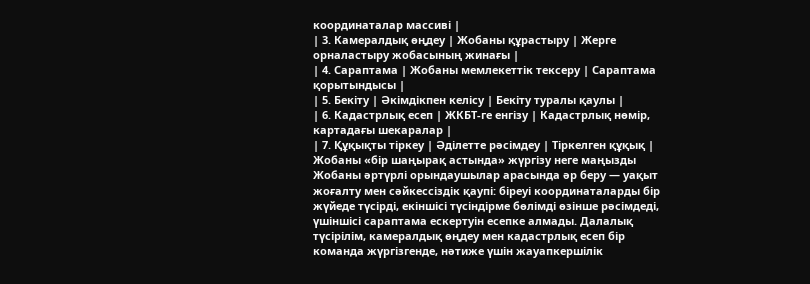координаталар массиві |
| 3. Камералдық өңдеу | Жобаны құрастыру | Жерге орналастыру жобасының жинағы |
| 4. Сараптама | Жобаны мемлекеттік тексеру | Сараптама қорытындысы |
| 5. Бекіту | Әкімдікпен келісу | Бекіту туралы қаулы |
| 6. Кадастрлық есеп | ЖКБТ-ге енгізу | Кадастрлық нөмір, картадағы шекаралар |
| 7. Құқықты тіркеу | Әділетте рәсімдеу | Тіркелген құқық |
Жобаны «бір шаңырақ астында» жүргізу неге маңызды
Жобаны әртүрлі орындаушылар арасында әр беру — уақыт жоғалту мен сәйкессіздік қаупі: біреуі координаталарды бір жүйеде түсірді, екіншісі түсіндірме бөлімді өзінше рәсімдеді, үшіншісі сараптама ескертуін есепке алмады. Далалық түсірілім, камералдық өңдеу мен кадастрлық есеп бір команда жүргізгенде, нәтиже үшін жауапкершілік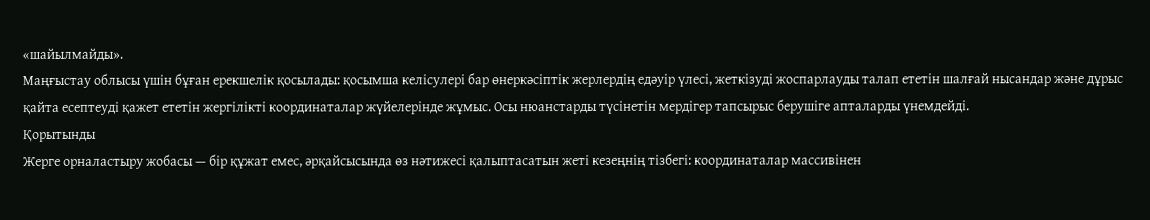«шайылмайды».
Маңғыстау облысы үшін бұған ерекшелік қосылады: қосымша келісулері бар өнеркәсіптік жерлердің едәуір үлесі, жеткізуді жоспарлауды талап ететін шалғай нысандар және дұрыс қайта есептеуді қажет ететін жергілікті координаталар жүйелерінде жұмыс. Осы нюанстарды түсінетін мердігер тапсырыс берушіге апталарды үнемдейді.
Қорытынды
Жерге орналастыру жобасы — бір құжат емес, әрқайсысында өз нәтижесі қалыптасатын жеті кезеңнің тізбегі: координаталар массивінен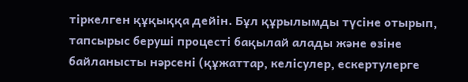тіркелген құқыққа дейін. Бұл құрылымды түсіне отырып, тапсырыс беруші процесті бақылай алады және өзіне байланысты нәрсені (құжаттар, келісулер, ескертулерге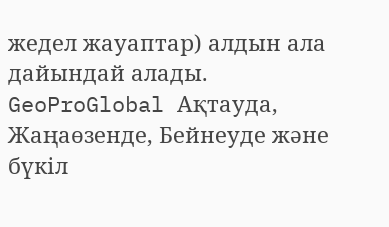жедел жауаптар) алдын ала дайындай алады.
GeoProGlobal Ақтауда, Жаңаөзенде, Бейнеуде және бүкіл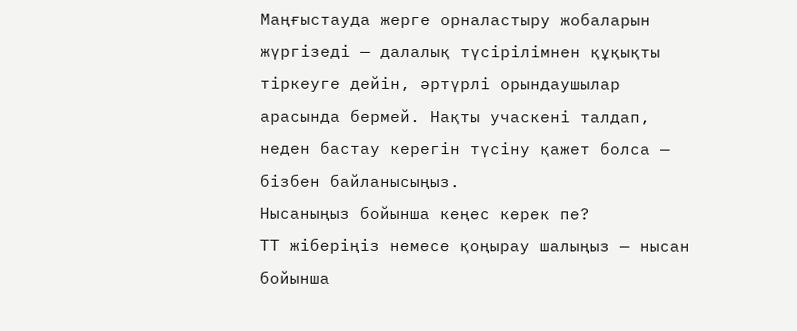Маңғыстауда жерге орналастыру жобаларын жүргізеді — далалық түсірілімнен құқықты тіркеуге дейін, әртүрлі орындаушылар арасында бермей. Нақты учаскені талдап, неден бастау керегін түсіну қажет болса — бізбен байланысыңыз.
Нысаныңыз бойынша кеңес керек пе?
ТТ жіберіңіз немесе қоңырау шалыңыз — нысан бойынша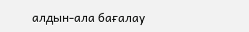алдын-ала бағалау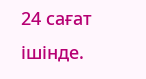24 сағат ішінде.